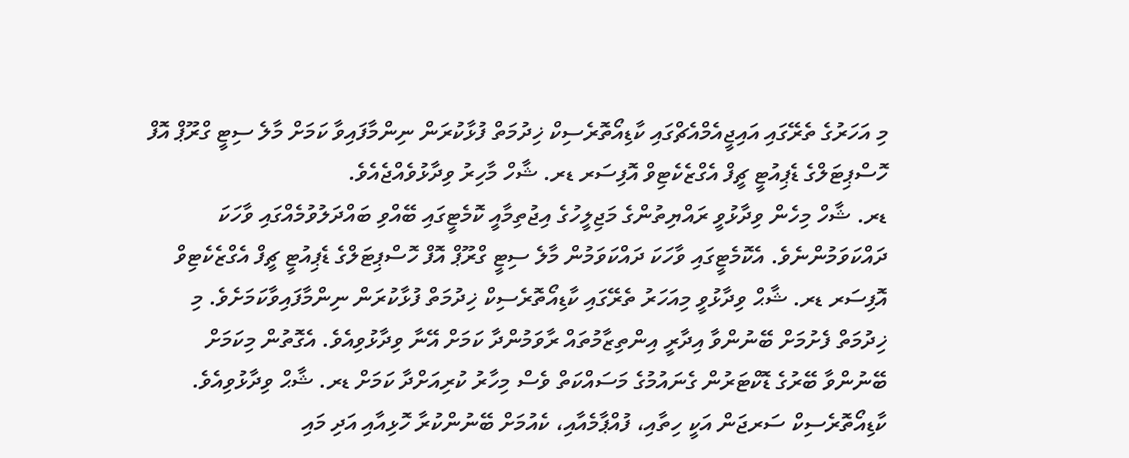މި އަހަރުގެ ތެރޭގައި އައިޖީއެމްއެޗްގައި ކާޑިއޯތޮރެސިކް ޚިދުމަތް ފުޅާކުރަން ނިންމާފައިވާ ކަމަށް މާލެ ސިޓީ ގްރޫޕް އޮފް ހޮސްޕިޓަލްގެ ޑެޕިއުޓީ ޗީފް އެގްޒެކެޓިވް އޮފިސަރ ޑރ. ޝާހް މާހިރު ވިދާޅުވެއްޖެއެވެ.
ޑރ. ޝާހް މިހެން ވިދާޅުވީ ރައްޔިތުންގެ މަޖިލީހުގެ އިޖުތިމާއީ ކޮމެޓީގައި ބޭއްވި ބައްދަލުވުމެއްގައި ވާހަކަ ދައްކަވަމުންނެވެ. އެކޮމެޓީގައި ވާހަކަ ދައްކަވަމުން މާލެ ސިޓީ ގްރޫޕް އޮފް ހޮސްޕިޓަލްގެ ޑެޕިއުޓީ ޗީފް އެގްޒެކެޓިވް އޮފިސަރ ޑރ. ޝާޙް ވިދާޅުވީ މިއަހަރު ތެރޭގައި ކާޑިއޯތޮރެސިކް ޚިދުމަތް ފުޅާކުރަން ނިންމާފައިވާކަމަށެވެ. މި ޚިދުމަތް ފެށުމަށް ބޭނުންވާ އިދާރީ އިންތިޒާމުތައް ރާވަމުންދާ ކަމަށް އޭނާ ވިދާޅުވިއެވެ. އެގޮތުން މިކަމަށް ބޭނުންވާ ބޭރުގެ ޑޮކްޓަރުން ގެނައުމުގެ މަސައްކަތް ވެސް މިހާރު ކުރިއަށްދާ ކަމަށް ޑރ. ޝާޙް ވިދާޅުވިއެވެ.
ކާޑިއޯތޮރެސިކް ސަރޖަން އަކީ ހިތާއި، ފުއްޕާމެއާއި، ކެއުމަށް ބޭނުންކުރާ ހޮޅިއާއި އަދި މައި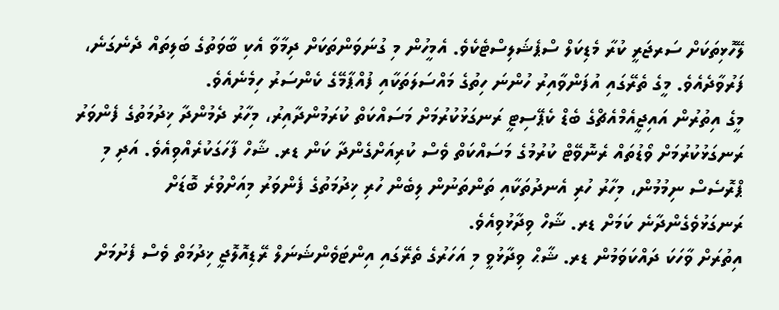ލޭހޮޅިތަކަށް ސަރޖަރީ ކުރާ މެޑިކަލް ސްޕެޝަލިސްޓެކެވެ. އެމީހުން މި ގުނަވަންތަކަށް ދިމާވާ އެކި ބާވަތުގެ ބަލިތައް ދެނެގަނެ، ފަރުވާދެއެވެ. މީގެ ތެރޭގައި އުފަންވާއިރު ހުންނަ ހިތުގެ މައްސަލަތަކާއި ފުއްޕާމޭގެ ކެންސަރު ހިމެނެއެވެ.
މީގެ އިތުރުން އައިޖީއެމްއެޗްގެ ބެޑް ކެޕޭސިޓީ ރަނގަޅުކުރުމަށް މަސައްކަތް ކުރަމުންދާއިރު، މިހާރު ދެމުންދާ ޚިދުމަތުގެ ފެންވަރު ރަނގަޅުކުރުމަށް ވޯޑުތައް ރެނޮވޭޓް ކުރުމުގެ މަސައްކަތް ވެސް ކުރިއަށްގެންދާ ކަން ޑރ. ޝާހް ފާހަގަކުރެއްވިއެވެ. އަދި މި ޕްރޮސެސް ނިމުމުން، މިހާރު ހުރި އެނދުތަކާއި ތަންތަނުން ލިބެން ހުރި ޚިދުމަތުގެ ފެންވަރު މިއަށްވުރެ ބޮޑަށް ރަނގަޅުވެގެންދާނެ ކަމަށް ޑރ. ޝާހް ވިދާޅުވިއެވެ.
އިތުރަށް ވާހަކަ ދައްކަވަމުން ޑރ. ޝާޙް ވިދާޅުވީ މި އަހަރުގެ ތެރޭގައި އިންޓަވެންޝަނަލް ރޭޑިއޮލޮޖީ ޚިދުމަތް ވެސް ފެށުމަށް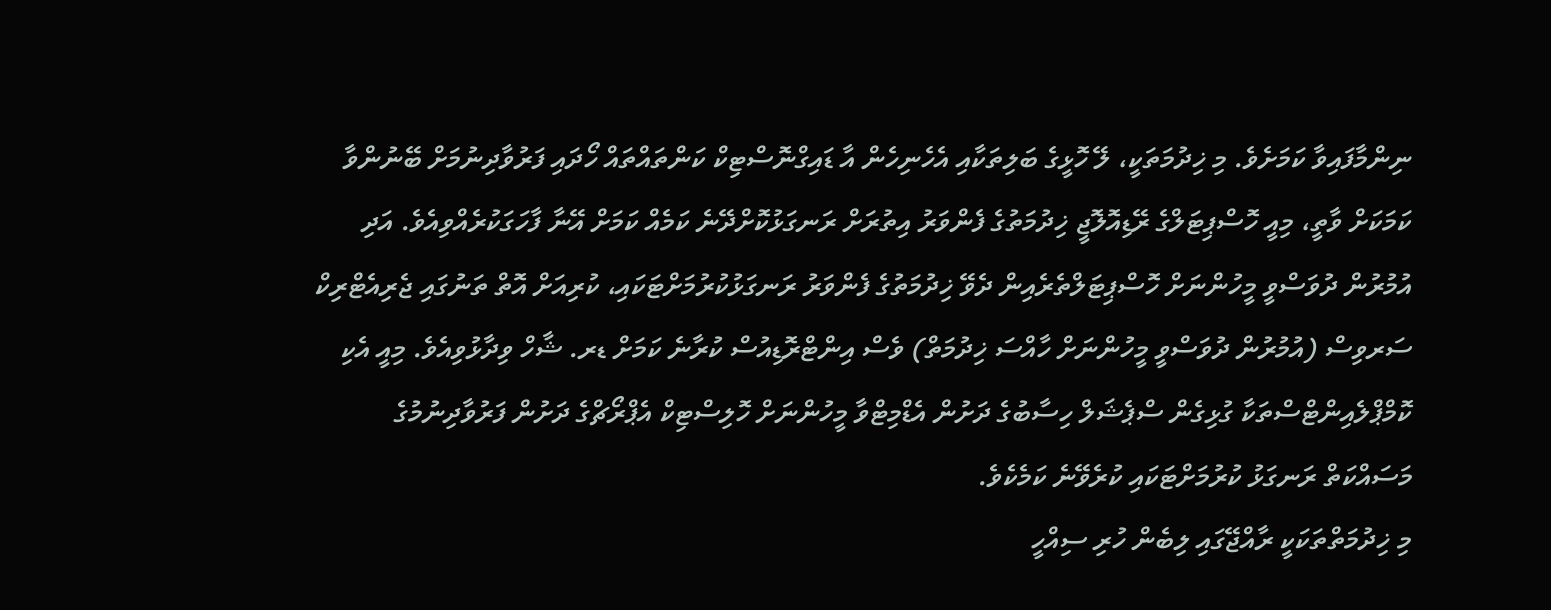ނިންމާފައިވާ ކަމަށެވެ. މި ޚިދުމަތަކީ، ލޭ ހޮޅީގެ ބަލިތަކާއި އެހެނިހެން އާ ޑައިގްނޮސްޓިކް ކަންތައްތައް ހޯދައި ފަރުވާދިނުމަށް ބޭނުންވާ ކަމަކަށް ވާތީ، މިއީ ހޮސްޕިޓަލްގެ ރޭޑިއޮލޮޖީ ޚިދުމަތުގެ ފެންވަރު އިތުރަށް ރަނގަޅުކޮށްދޭނެ ކަމެއް ކަމަށް އޭނާ ފާހަގަކުރެއްވިއެވެ. އަދި އުމުރުން ދުވަސްވީ މީހުންނަށް ހޮސްޕިޓަލްތެރެއިން ދެވޭ ޚިދުމަތުގެ ފެންވަރު ރަނގަޅުކުރުމަށްޓަކައި، ކުރިއަށް އޮތް ތަނުގައި ޖެރިއެޓްރިކް ސަރވިސް (އުމުރުން ދުވަސްވީ މީހުންނަށް ހާއްސަ ޚިދުމަތް) ވެސް އިންޓްރޮޑިއުސް ކުރާނެ ކަމަށް ޑރ. ޝާހް ވިދާޅުވިއެވެ. މިއީ އެކި ކޮމްޕްލެއިންޓްސްތަކާ ގުޅިގެން ސްޕެޝަލް ހިސާބުގެ ދަށުން އެޑްމިޓްވާ މީހުންނަށް ހޮލިސްޓިކް އެޕްރޯޗްގެ ދަށުން ފަރުވާދިނުމުގެ މަސައްކަތް ރަނގަޅު ކުރުމަށްޓަކައި ކުރެވޭނެ ކަމެކެވެ.
މި ޚިދުމަތްތަކަކީ ރާއްޖޭގައި ލިބެން ހުރި ސިއްހީ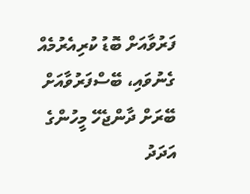ފަރުވާއަށް ބޮޑު ކުރިއެރުމެއް ގެނުވައި، ބޭސްފަރުވާއަށް ބޭރަށް ދާންޖެހޭ މީހުންގެ އަދަދު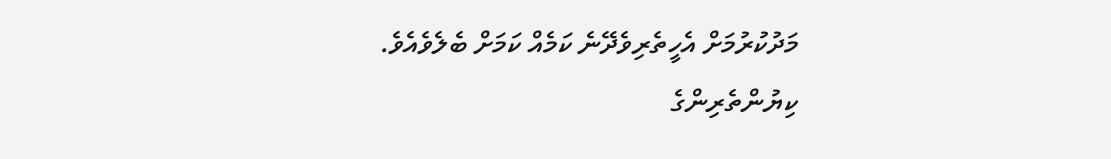މަދުކުރުމަށް އެހީތެރިވެދޭނެ ކަމެއް ކަމަށް ބެލެވެއެވެ.
ކިޔުންތެރިންގެ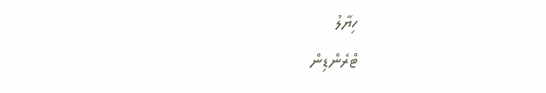ހިޔާލު
ޓްރެންޑިން